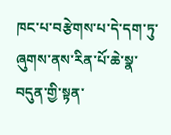ཁང་པ་བརྩེགས་པ་དེ་དག་ཏུ་ཞུགས་ནས་རིན་པོ་ཆེ་སྣ་བདུན་གྱི་སྟན་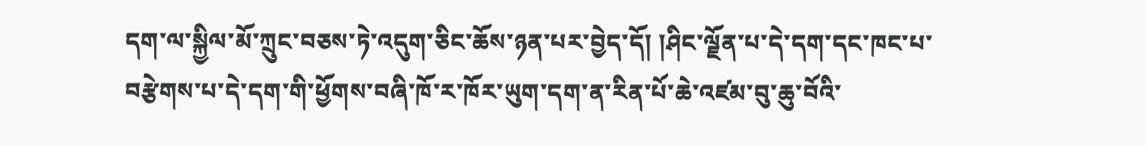དག་ལ་སྐྱིལ་མོ་ཀྲུང་བཅས་ཏེ་འདུག་ཅིང་ཆོས་ཉན་པར་བྱེད་དོ། །ཤིང་ལྗོན་པ་དེ་དག་དང་ཁང་པ་བརྩེགས་པ་དེ་དག་གི་ཕྱོགས་བཞི་ཁོ་ར་ཁོར་ཡུག་དག་ན་རིན་པོ་ཆེ་འཛམ་བུ་ཆུ་བོའི་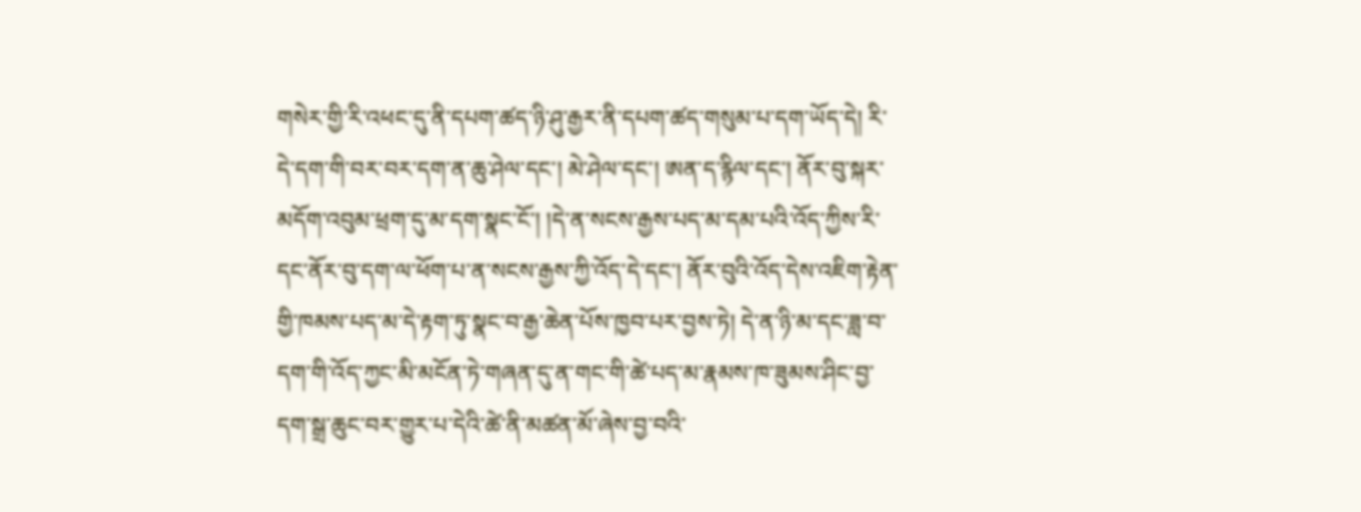གསེར་གྱི་རི་འཕང་དུ་ནི་དཔག་ཚད་ཉི་ཤུ་རྒྱར་ནི་དཔག་ཚད་གསུམ་པ་དག་ཡོད་དེ། རི་དེ་དག་གི་བར་བར་དག་ན་ཆུ་ཤེལ་དང་། མེ་ཤེལ་དང་། ཨན་ད་རྙིལ་དང་། ནོར་བུ་སྐར་མདོག་འབུམ་ཕྲག་དུ་མ་དག་སྣང་ངོ་། །དེ་ན་སངས་རྒྱས་པད་མ་དམ་པའི་འོད་ཀྱིས་རི་དང་ནོར་བུ་དག་ལ་ཕོག་པ་ན་སངས་རྒྱས་ཀྱི་འོད་དེ་དང་། ནོར་བུའི་འོད་དེས་འཇིག་རྟེན་གྱི་ཁམས་པད་མ་དེ་རྟག་ཏུ་སྣང་བ་རྒྱ་ཆེན་པོས་ཁྱབ་པར་བྱས་ཏེ། དེ་ན་ཉི་མ་དང་ཟླ་བ་དག་གི་འོད་ཀྱང་མི་མངོན་ཏེ་གཞན་དུ་ན་གང་གི་ཚེ་པད་མ་རྣམས་ཁ་ཟུམས་ཤིང་བྱ་དག་སྒྲ་ཆུང་བར་གྱུར་པ་དེའི་ཚེ་ནི་མཚན་མོ་ཞེས་བྱ་བའི་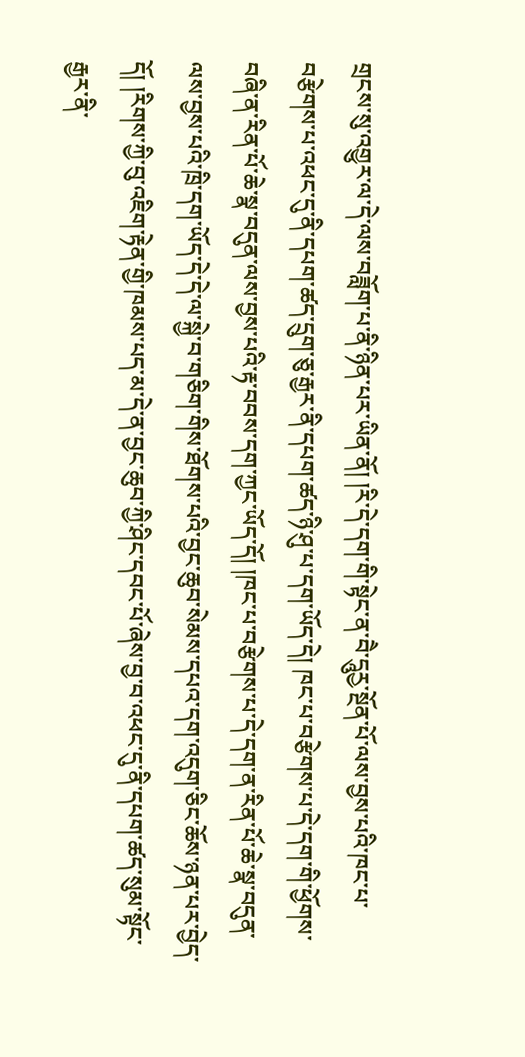གྲངས་སུ་འགྱུར་ལ་དེ་ལས་བཟློག་པ་ནི་ཉིན་པར་ཡིན་ནོ། །རི་དེ་དག་གི་སྟེང་ན་བཻ་དཱུརྱ་སྔོན་པོ་ལས་བྱས་པའི་ཁང་པ་བརྩེགས་པ་འཕང་དུ་ནི་དཔག་ཚད་དྲུག་ཅུ་རྒྱར་ནི་དཔག་ཚད་ཉི་ཤུ་པ་དག་ཡོད་དེ། ཁང་པ་བརྩེགས་པ་དེ་དག་གི་ཕྱོགས་བཞི་ན་རིན་པོ་ཆེ་སྣ་བདུན་ལས་བྱས་པའི་རྟ་བབས་དག་ཀྱང་ཡོད་དོ། །ཁང་པ་བརྩེགས་པ་དེ་དག་ན་རིན་པོ་ཆེ་སྣ་བདུན་ལས་བྱས་པའི་ཁྲི་དག་ཡོད་དེ་དེ་ལ་སྐྱེ་བ་གཅིག་གིས་ཐོགས་པའི་བྱང་ཆུབ་སེམས་དཔའ་དག་འདུག་ཅིང་ཆོས་ཉན་པར་བྱེད་དོ། །རིགས་ཀྱི་བུ་འཇིག་རྟེན་གྱི་ཁམས་པད་མ་དེ་ན་བྱང་ཆུབ་ཀྱི་ཤིང་དབང་པོ་ཞེས་བྱ་བ་འཕང་དུ་ནི་དཔག་ཚད་སུམ་སྟོང་རྒྱར་ནི་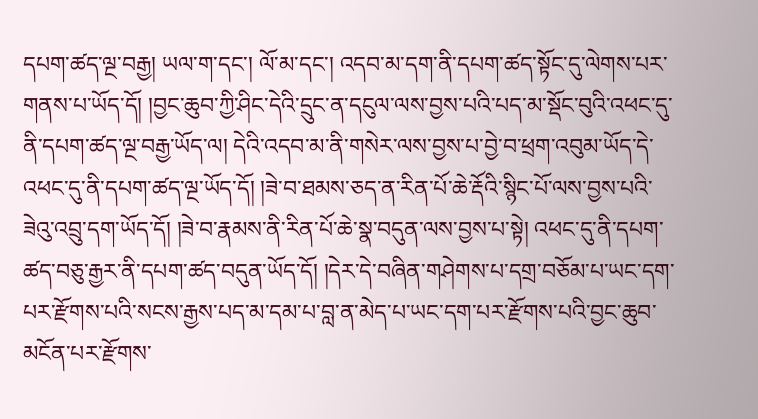དཔག་ཚད་ལྔ་བརྒྱ། ཡལ་ག་དང་། ལོ་མ་དང་། འདབ་མ་དག་ནི་དཔག་ཚད་སྟོང་དུ་ལེགས་པར་གནས་པ་ཡོད་དོ། །བྱང་ཆུབ་ཀྱི་ཤིང་དེའི་དྲུང་ན་དངུལ་ལས་བྱས་པའི་པད་མ་སྡོང་བུའི་འཕང་དུ་ནི་དཔག་ཚད་ལྔ་བརྒྱ་ཡོད་ལ། དེའི་འདབ་མ་ནི་གསེར་ལས་བྱས་པ་བྱེ་བ་ཕྲག་འབུམ་ཡོད་དེ་འཕང་དུ་ནི་དཔག་ཚད་ལྔ་ཡོད་དོ། །ཟེ་བ་ཐམས་ཅད་ན་རིན་པོ་ཆེ་རྡོའི་སྙིང་པོ་ལས་བྱས་པའི་ཟེའུ་འབྲུ་དག་ཡོད་དོ། །ཟེ་བ་རྣམས་ནི་རིན་པོ་ཆེ་སྣ་བདུན་ལས་བྱས་པ་སྟེ། འཕང་དུ་ནི་དཔག་ཚད་བཅུ་རྒྱར་ནི་དཔག་ཚད་བདུན་ཡོད་དོ། །དེར་དེ་བཞིན་གཤེགས་པ་དགྲ་བཅོམ་པ་ཡང་དག་པར་རྫོགས་པའི་སངས་རྒྱས་པད་མ་དམ་པ་བླ་ན་མེད་པ་ཡང་དག་པར་རྫོགས་པའི་བྱང་ཆུབ་མངོན་པར་རྫོགས་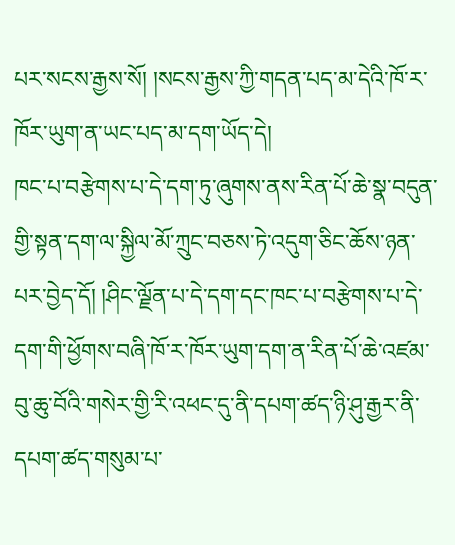པར་སངས་རྒྱས་སོ། །སངས་རྒྱས་ཀྱི་གདན་པད་མ་དེའི་ཁོ་ར་ཁོར་ཡུག་ན་ཡང་པད་མ་དག་ཡོད་དེ།
ཁང་པ་བརྩེགས་པ་དེ་དག་ཏུ་ཞུགས་ནས་རིན་པོ་ཆེ་སྣ་བདུན་གྱི་སྟན་དག་ལ་སྐྱིལ་མོ་ཀྲུང་བཅས་ཏེ་འདུག་ཅིང་ཆོས་ཉན་པར་བྱེད་དོ། །ཤིང་ལྗོན་པ་དེ་དག་དང་ཁང་པ་བརྩེགས་པ་དེ་དག་གི་ཕྱོགས་བཞི་ཁོ་ར་ཁོར་ཡུག་དག་ན་རིན་པོ་ཆེ་འཛམ་བུ་ཆུ་བོའི་གསེར་གྱི་རི་འཕང་དུ་ནི་དཔག་ཚད་ཉི་ཤུ་རྒྱར་ནི་དཔག་ཚད་གསུམ་པ་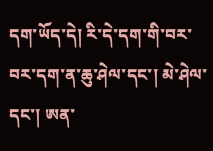དག་ཡོད་དེ། རི་དེ་དག་གི་བར་བར་དག་ན་ཆུ་ཤེལ་དང་། མེ་ཤེལ་དང་། ཨན་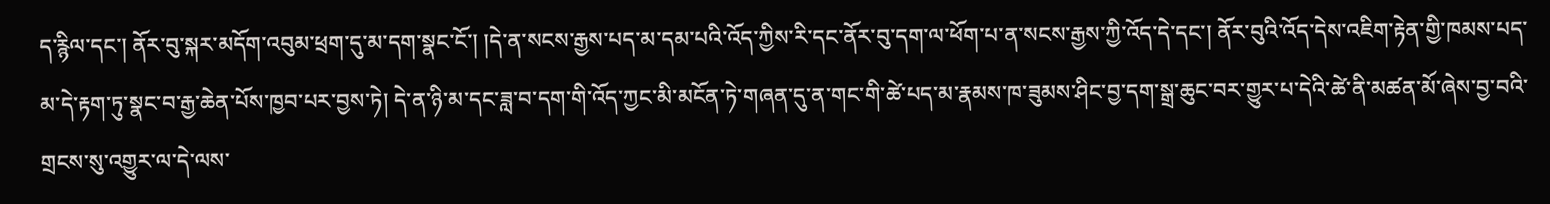ད་རྙིལ་དང་། ནོར་བུ་སྐར་མདོག་འབུམ་ཕྲག་དུ་མ་དག་སྣང་ངོ་། །དེ་ན་སངས་རྒྱས་པད་མ་དམ་པའི་འོད་ཀྱིས་རི་དང་ནོར་བུ་དག་ལ་ཕོག་པ་ན་སངས་རྒྱས་ཀྱི་འོད་དེ་དང་། ནོར་བུའི་འོད་དེས་འཇིག་རྟེན་གྱི་ཁམས་པད་མ་དེ་རྟག་ཏུ་སྣང་བ་རྒྱ་ཆེན་པོས་ཁྱབ་པར་བྱས་ཏེ། དེ་ན་ཉི་མ་དང་ཟླ་བ་དག་གི་འོད་ཀྱང་མི་མངོན་ཏེ་གཞན་དུ་ན་གང་གི་ཚེ་པད་མ་རྣམས་ཁ་ཟུམས་ཤིང་བྱ་དག་སྒྲ་ཆུང་བར་གྱུར་པ་དེའི་ཚེ་ནི་མཚན་མོ་ཞེས་བྱ་བའི་གྲངས་སུ་འགྱུར་ལ་དེ་ལས་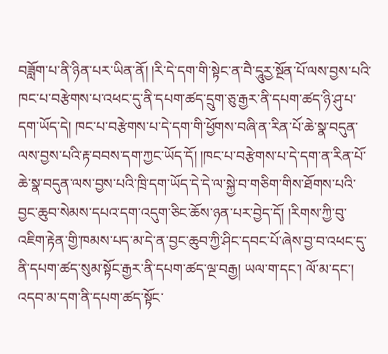བཟློག་པ་ནི་ཉིན་པར་ཡིན་ནོ། །རི་དེ་དག་གི་སྟེང་ན་བཻ་དཱུརྱ་སྔོན་པོ་ལས་བྱས་པའི་ཁང་པ་བརྩེགས་པ་འཕང་དུ་ནི་དཔག་ཚད་དྲུག་ཅུ་རྒྱར་ནི་དཔག་ཚད་ཉི་ཤུ་པ་དག་ཡོད་དེ། ཁང་པ་བརྩེགས་པ་དེ་དག་གི་ཕྱོགས་བཞི་ན་རིན་པོ་ཆེ་སྣ་བདུན་ལས་བྱས་པའི་རྟ་བབས་དག་ཀྱང་ཡོད་དོ། །ཁང་པ་བརྩེགས་པ་དེ་དག་ན་རིན་པོ་ཆེ་སྣ་བདུན་ལས་བྱས་པའི་ཁྲི་དག་ཡོད་དེ་དེ་ལ་སྐྱེ་བ་གཅིག་གིས་ཐོགས་པའི་བྱང་ཆུབ་སེམས་དཔའ་དག་འདུག་ཅིང་ཆོས་ཉན་པར་བྱེད་དོ། །རིགས་ཀྱི་བུ་འཇིག་རྟེན་གྱི་ཁམས་པད་མ་དེ་ན་བྱང་ཆུབ་ཀྱི་ཤིང་དབང་པོ་ཞེས་བྱ་བ་འཕང་དུ་ནི་དཔག་ཚད་སུམ་སྟོང་རྒྱར་ནི་དཔག་ཚད་ལྔ་བརྒྱ། ཡལ་ག་དང་། ལོ་མ་དང་། འདབ་མ་དག་ནི་དཔག་ཚད་སྟོང་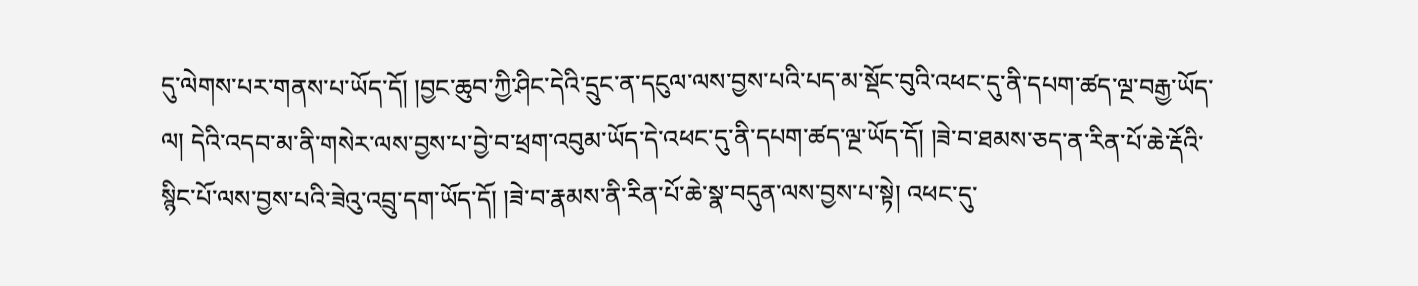དུ་ལེགས་པར་གནས་པ་ཡོད་དོ། །བྱང་ཆུབ་ཀྱི་ཤིང་དེའི་དྲུང་ན་དངུལ་ལས་བྱས་པའི་པད་མ་སྡོང་བུའི་འཕང་དུ་ནི་དཔག་ཚད་ལྔ་བརྒྱ་ཡོད་ལ། དེའི་འདབ་མ་ནི་གསེར་ལས་བྱས་པ་བྱེ་བ་ཕྲག་འབུམ་ཡོད་དེ་འཕང་དུ་ནི་དཔག་ཚད་ལྔ་ཡོད་དོ། །ཟེ་བ་ཐམས་ཅད་ན་རིན་པོ་ཆེ་རྡོའི་སྙིང་པོ་ལས་བྱས་པའི་ཟེའུ་འབྲུ་དག་ཡོད་དོ། །ཟེ་བ་རྣམས་ནི་རིན་པོ་ཆེ་སྣ་བདུན་ལས་བྱས་པ་སྟེ། འཕང་དུ་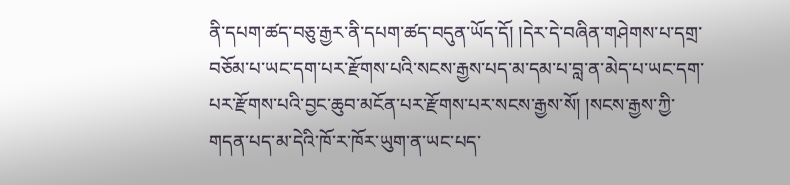ནི་དཔག་ཚད་བཅུ་རྒྱར་ནི་དཔག་ཚད་བདུན་ཡོད་དོ། །དེར་དེ་བཞིན་གཤེགས་པ་དགྲ་བཅོམ་པ་ཡང་དག་པར་རྫོགས་པའི་སངས་རྒྱས་པད་མ་དམ་པ་བླ་ན་མེད་པ་ཡང་དག་པར་རྫོགས་པའི་བྱང་ཆུབ་མངོན་པར་རྫོགས་པར་སངས་རྒྱས་སོ། །སངས་རྒྱས་ཀྱི་གདན་པད་མ་དེའི་ཁོ་ར་ཁོར་ཡུག་ན་ཡང་པད་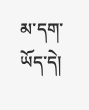མ་དག་ཡོད་དེ།